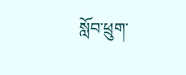སློབ་ཕྲུག་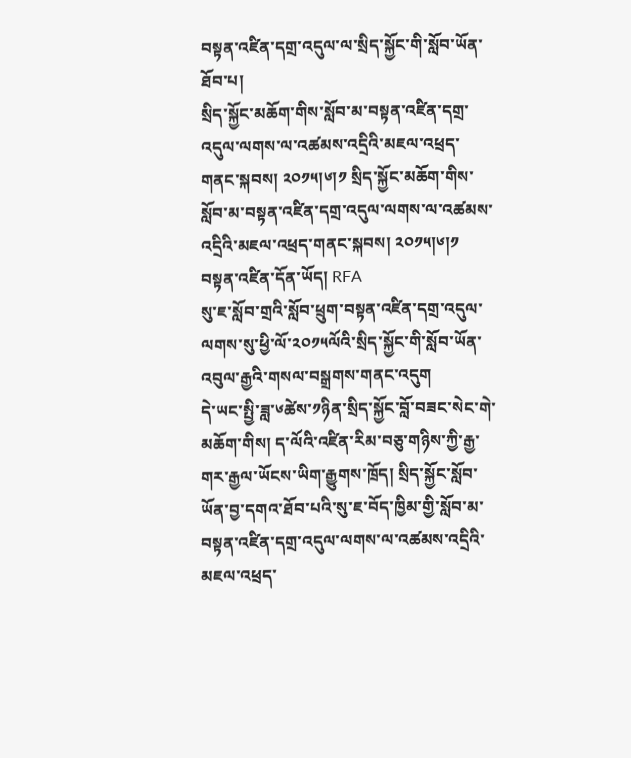བསྟན་འཛིན་དགྲ་འདུལ་ལ་སྲིད་སྐྱོང་གི་སློབ་ཡོན་ཐོབ་པ།
སྲིད་སྐྱོང་མཆོག་གིས་སློབ་མ་བསྟན་འཛིན་དགྲ་འདུལ་ལགས་ལ་འཚམས་འདྲིའི་མཇལ་འཕྲད་གནང་སྐབས། ༢༠༡༥།༦།༡ སྲིད་སྐྱོང་མཆོག་གིས་སློབ་མ་བསྟན་འཛིན་དགྲ་འདུལ་ལགས་ལ་འཚམས་འདྲིའི་མཇལ་འཕྲད་གནང་སྐབས། ༢༠༡༥།༦།༡
བསྟན་འཛིན་དོན་ཡོད། RFA
སུ་ཇ་སློབ་གྲའི་སློབ་ཕྲུག་བསྟན་འཛིན་དགྲ་འདུལ་ལགས་སུ་ཕྱི་ལོ་༢༠༡༥ལོའི་སྲིད་སྐྱོང་གི་སློབ་ཡོན་འབུལ་རྒྱའི་གསལ་བསྒྲགས་གནང་འདུག
དེ་ཡང་སྤྱི་ཟླ་༦ཚེས་༡ཉིན་སྲིད་སྐྱོང་བློ་བཟང་སེང་གེ་མཆོག་གིས། ད་ལོའི་འཛིན་རིམ་བཅུ་གཉིས་ཀྱི་རྒྱ་གར་རྒྱལ་ཡོངས་ཡིག་རྒྱུགས་ཁྲོད། སྲིད་སྐྱོང་སློབ་ཡོན་བྱ་དགའ་ཐོབ་པའི་སུ་ཇ་བོད་ཁྱིམ་གྱི་སློབ་མ་བསྟན་འཛིན་དགྲ་འདུལ་ལགས་ལ་འཚམས་འདྲིའི་མཇལ་འཕྲད་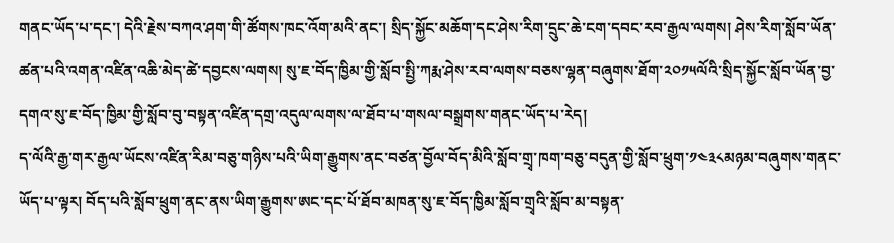གནང་ཡོད་པ་དང་། དེའི་རྗེས་བཀའ་ཤག་གི་ཚོགས་ཁང་འོག་མའི་ནང་། སྲིད་སྐྱོང་མཆོག་དང་ཤེས་རིག་དྲུང་ཆེ་ངག་དབང་རབ་རྒྱལ་ལགས། ཤེས་རིག་སློབ་ཡོན་ཚན་པའི་འགན་འཛིན་འཆི་མེད་ཚེ་དབྱངས་ལགས། སུ་ཇ་བོད་ཁྱིམ་གྱི་སློབ་སྤྱི་ཀརྨ་ཤེས་རབ་ལགས་བཅས་ལྷན་བཞུགས་ཐོག་༢༠༡༥ལོའི་སྲིད་སྐྱོང་སློབ་ཡོན་བྱ་དགའ་སུ་ཇ་བོད་ཁྱིམ་གྱི་སློབ་བུ་བསྟན་འཛིན་དགྲ་འདུལ་ལགས་ལ་ཐོབ་པ་གསལ་བསྒྲགས་གནང་ཡོད་པ་རེད།
ད་ལོའི་རྒྱ་གར་རྒྱལ་ཡོངས་འཛིན་རིམ་བཅུ་གཉིས་པའི་ཡིག་རྒྱུགས་ནང་བཙན་བྱོལ་བོད་མིའི་སློབ་གྲྭ་ཁག་བཅུ་བདུན་གྱི་སློབ་ཕྲུག་༡༤༣༨མཉམ་བཞུགས་གནང་ཡོད་པ་ལྟར། བོད་པའི་སློབ་ཕྲུག་ནང་ནས་ཡིག་རྒྱུགས་ཨང་དང་པོ་ཐོབ་མཁན་སུ་ཇ་བོད་ཁྱིམ་སློབ་གྲྭའི་སློབ་མ་བསྟན་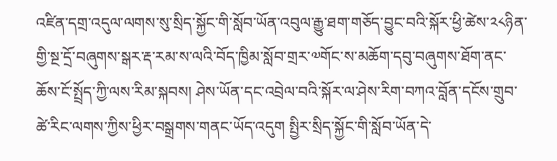འཛིན་དགྲ་འདུལ་ལགས་སུ་སྲིད་སྐྱོང་གི་སློབ་ཡོན་འབུལ་རྒྱུ་ཐག་གཅོད་བྱུང་བའི་སྐོར་ཕྱི་ཚེས་༢༨ཉིན་གྱི་སྔ་དྲོ་བཞུགས་སྒར་རྡ་རམ་ས་ལའི་བོད་ཁྱིམ་སློབ་གྲར་༧གོང་ས་མཆོག་དབུ་བཞུགས་ཐོག་ནང་ཆོས་ངོ་སྤྲོད་ཀྱི་ལས་རིམ་སྐབས། ཤེས་ཡོན་དང་འབྲེལ་བའི་སྐོར་ལ་ཤེས་རིག་བཀའ་བློན་དངོས་གྲུབ་ཚེ་རིང་ལགས་ཀྱིས་ཕྱིར་བསྒྲགས་གནང་ཡོད་འདུག སྤྱིར་སྲིད་སྐྱོང་གི་སློབ་ཡོན་དེ་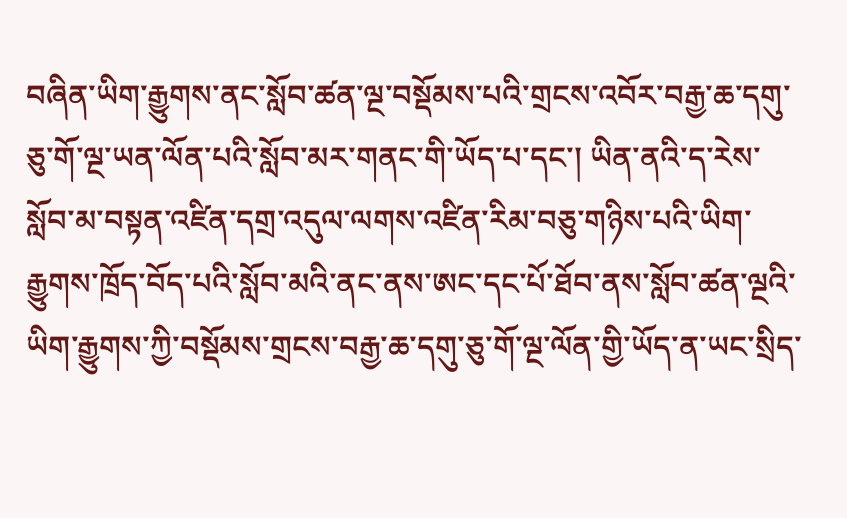བཞིན་ཡིག་རྒྱུགས་ནང་སློབ་ཚན་ལྔ་བསྡོམས་པའི་གྲངས་འབོར་བརྒྱ་ཆ་དགུ་ཅུ་གོ་ལྔ་ཡན་ལོན་པའི་སློབ་མར་གནང་གི་ཡོད་པ་དང་། ཡིན་ནའི་ད་རེས་སློབ་མ་བསྟན་འཛིན་དགྲ་འདུལ་ལགས་འཛིན་རིམ་བཅུ་གཉིས་པའི་ཡིག་རྒྱུགས་ཁྲོད་བོད་པའི་སློབ་མའི་ནང་ནས་ཨང་དང་པོ་ཐོབ་ནས་སློབ་ཚན་ལྔའི་ཡིག་རྒྱུགས་ཀྱི་བསྡོམས་གྲངས་བརྒྱ་ཆ་དགུ་ཅུ་གོ་ལྔ་ལོན་གྱི་ཡོད་ན་ཡང་སྲིད་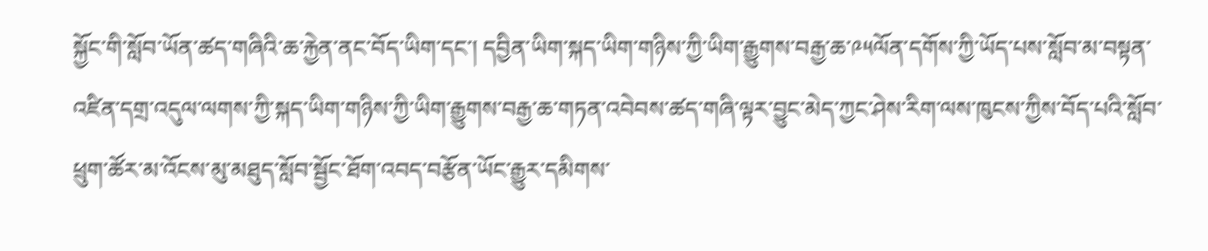སྐྱོང་གི་སློབ་ཡོན་ཚད་གཞིའི་ཆ་རྐྱེན་ནང་བོད་ཡིག་དང་། དབྱིན་ཡིག་སྐད་ཡིག་གཉིས་ཀྱི་ཡིག་རྒྱུགས་བརྒྱ་ཆ་༩༥ལོན་དགོས་ཀྱི་ཡོད་པས་སློབ་མ་བསྟན་འཛིན་དགྲ་འདུལ་ལགས་ཀྱི་སྐད་ཡིག་གཉིས་ཀྱི་ཡིག་རྒྱུགས་བརྒྱ་ཆ་གཏན་འབེབས་ཚད་གཞི་ལྟར་བྱུང་མེད་ཀྱང་ཤེས་རིག་ལས་ཁུངས་ཀྱིས་བོད་པའི་སློབ་ཕྲུག་ཚོར་མ་འོངས་མུ་མཐུད་སློབ་སྦྱོང་ཐོག་འབད་བརྩོན་ཡོང་རྒྱུར་དམིགས་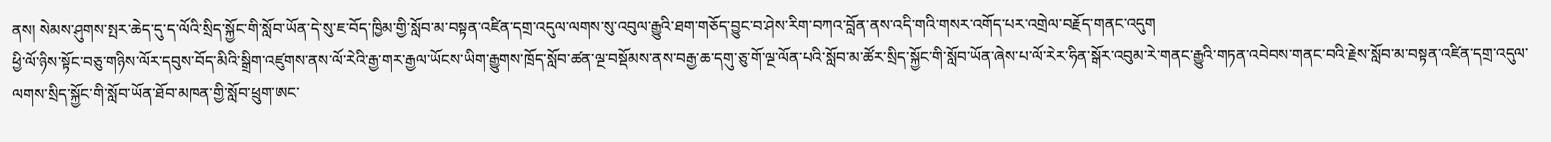ནས། སེམས་ཤུགས་སྤར་ཆེད་དུ་ད་ལོའི་སྲིད་སྐྱོང་གི་སློབ་ཡོན་དེ་སུ་ཇ་བོད་ཁྱིམ་གྱི་སློབ་མ་བསྟན་འཛིན་དགྲ་འདུལ་ལགས་སུ་འབུལ་རྒྱུའི་ཐག་གཅོད་བྱུང་བ་ཤེས་རིག་བཀའ་བློན་ནས་འདི་གའི་གསར་འགོད་པར་འགྲེལ་བརྗོད་གནང་འདུག
ཕྱི་ལོ་ཉིས་སྟོང་བཅུ་གཉིས་ལོར་དབུས་བོད་མིའི་སྒྲིག་འཛུགས་ནས་ལོ་རེའི་རྒྱ་གར་རྒྱལ་ཡོངས་ཡིག་རྒྱུགས་ཁྲོད་སློབ་ཚན་ལྔ་བསྡོམས་ནས་བརྒྱ་ཆ་དགུ་ཅུ་གོ་ལྔ་ལོན་པའི་སློབ་མ་ཚོར་སྲིད་སྐྱོང་གི་སློབ་ཡོན་ཞེས་པ་ལོ་རེར་ཧིན་སྒོར་འབུམ་རེ་གནང་རྒྱུའི་གཏན་འབེབས་གནང་བའི་རྗེས་སློབ་མ་བསྟན་འཛིན་དགྲ་འདུལ་ལགས་སྲིད་སྐྱོང་གི་སློབ་ཡོན་ཐོབ་མཁན་གྱི་སློབ་ཕྲུག་ཨང་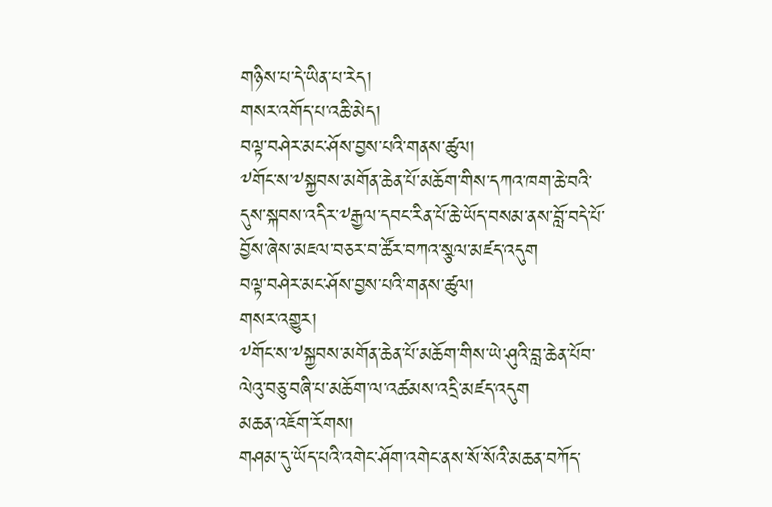གཉིས་པ་དེ་ཡིན་པ་རེད།
གསར་འགོད་པ་འཆི་མེད།
བལྟ་བཤེར་མང་ཤོས་བྱས་པའི་གནས་ཚུལ།
༸གོང་ས་༸སྐྱབས་མགོན་ཆེན་པོ་མཆོག་གིས་དཀའ་ཁག་ཆེ་བའི་དུས་སྐབས་འདིར་༸རྒྱལ་དབང་རིན་པོ་ཆེ་ཡོད་བསམ་ནས་བློ་བདེ་པོ་བྱོས་ཞེས་མཇལ་བཅར་བ་ཚོར་བཀའ་སྩལ་མཛད་འདུག
བལྟ་བཤེར་མང་ཤོས་བྱས་པའི་གནས་ཚུལ།
གསར་འགྱུར།
༸གོང་ས་༸སྐྱབས་མགོན་ཆེན་པོ་མཆོག་གིས་ཡེ་ཤུའི་བླ་ཆེན་པོབ་ལེའུ་བཅུ་བཞི་པ་མཆོག་ལ་འཚམས་འདྲི་མཛད་འདུག
མཆན་འཇོག་རོགས།
གཤམ་དུ་ཡོད་པའི་འགེང་ཤོག་འགེང་ནས་སོ་སོའི་མཆན་བཀོད་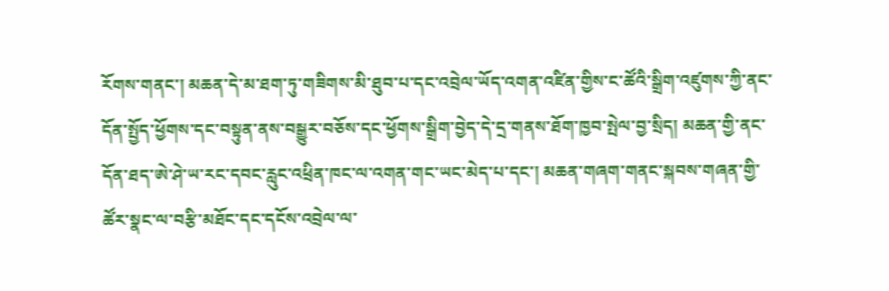རོགས་གནང་། མཆན་དེ་མ་ཐག་ཏུ་གཟིགས་མི་ཐུབ་པ་དང་འབྲེལ་ཡོད་འགན་འཛིན་གྱིས་ང་ཚོའི་སྒྲིག་འཛུགས་ཀྱི་ནང་དོན་སྤྱོད་ཕྱོགས་དང་བསྟུན་ནས་བསྒྱུར་བཅོས་དང་ཕྱོགས་སྒྲིག་བྱེད་དེ་དྲ་གནས་ཐོག་ཁྱབ་སྤེལ་བྱ་སྲིད། མཆན་གྱི་ནང་དོན་ཐད་ཨེ་ཤེ་ཡ་རང་དབང་རླུང་འཕྲིན་ཁང་ལ་འགན་གང་ཡང་མེད་པ་དང་། མཆན་གཞག་གནང་སྐབས་གཞན་གྱི་ཚོར་སྣང་ལ་བརྩི་མཐོང་དང་དངོས་འབྲེལ་ལ་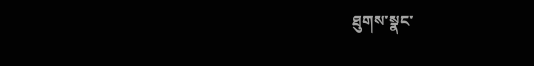ཐུགས་སྣང་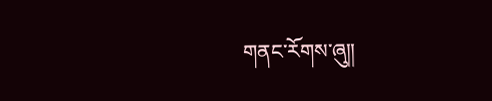གནང་རོགས་ཞུ༎